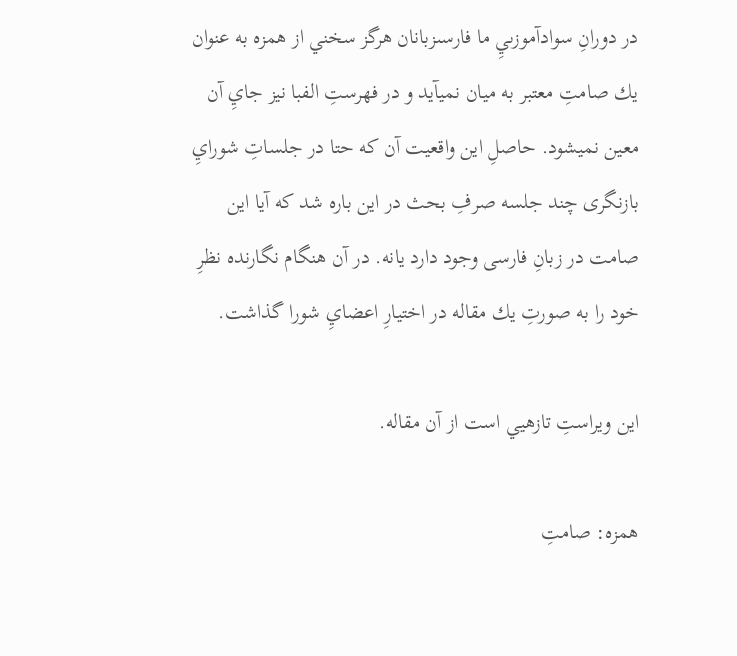در دورانِ سوادآموزىيِ ما فارسىزبانان هرگز سخني از همزه به عنوان يك صامتِ معتبر به ميان نميآيد و در فهرستِ الفبا نيز جايِ آن معين نميشود. حاصلِ اين واقعيت آن كه حتا در جلساتِ شورايِ بازنگرى چند جلسه صرفِ بحث در اين باره شد كه آيا اين صامت در زبانِ فارسى وجود دارد يانه. در آن هنگام نگارنده نظرِ خود را به صورتِ يك مقاله در اختيارِ اعضايِ شورا گذاشت.

اين ويراستِ تازهيي است از آن مقاله.

همزه‌: صامتِ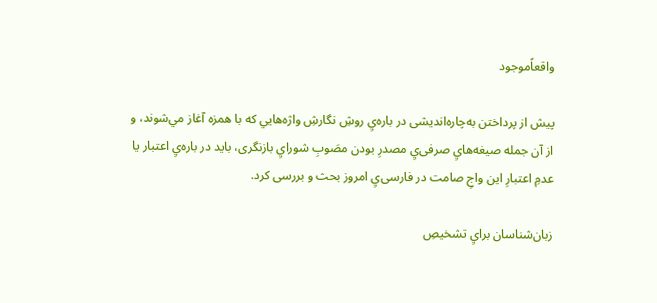واقعاًموجود

پيش از پرداختن به‌چاره‌انديشى در باره‌يِ روشِ نگارشِ واژه‌هايي كه با همزه آغاز مي‌شوند، و از آن‌ جمله صيغه‌هايِ صرفى‌يِ مصدرِ بودن مصَوبِ شورايِ بازنگرى، بايد در باره‌يِ اعتبار يا عدمِ اعتبارِ اين واجِ صامت در فارسى‌يِ امروز بحث و بررسى كرد.

زبان‌شناسان برايِ تشخيصِ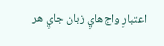اعتبارِ واج‌هايِ زبان جايِ هر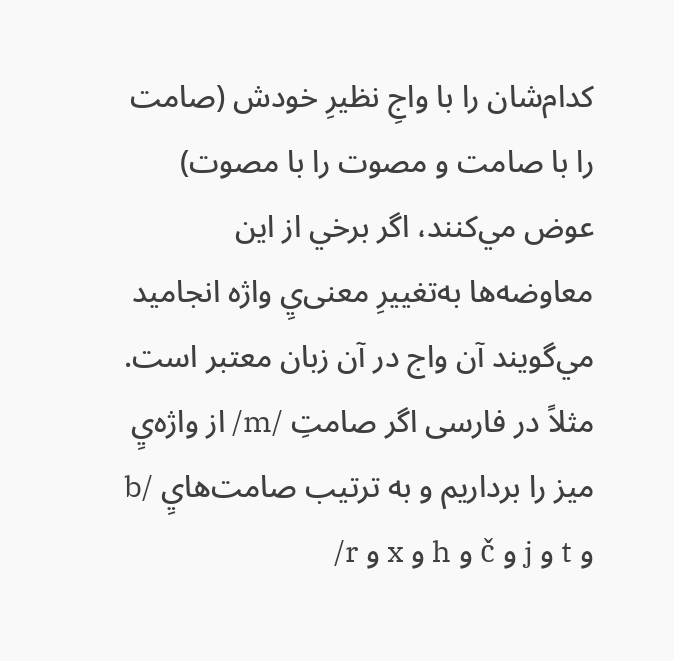كدام‌شان را با واجِ نظيرِ خودش (صامت را با صامت و مصوت را با مصوت) عوض مي‌كنند، اگر برخي از اين معاوضه‌ها به‌تغييرِ معنى‌يِ واژه انجاميد مي‌گويند آن واج در آن زبان معتبر است. مثلاً در فارسى اگر صامتِ /m/ از واژه‌يِ ميز را برداريم و به ترتيب صامت‌هايِ /b و t و j و č و h و x و r/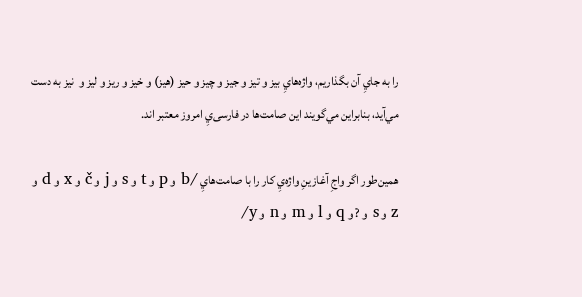را به جايِ آن بگذاريم، واژه‌هايِ بيز و تيز و جيز و چيز و حيز (هيز) و خيز و ريز و ليز و  نيز به دست مي‌آيد، بنابراين مي‌گويند اين صامت‌ها در فارسى‌يِ امروز معتبر اند.

همين‌طور اگر واجِ آغازينِ واژه‌يِ كار را با صامت‌هايِ /b و p و t و s و j و č و x و d و z و s و ? و q و l و m و n و y/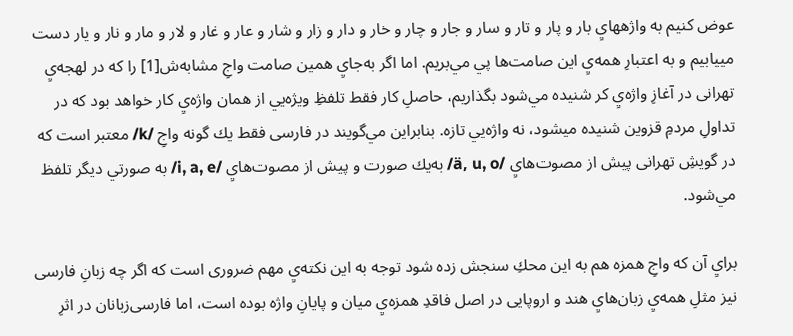عوض كنيم به واژههايِ بار و پار و تار و سار و جار و چار و خار و دار و زار و شار و عار و غار و لار و مار و نار و يار دست مييابيم و به اعتبارِ همه‌يِ اين صامت‌ها پي مي‌بريم. اما اگر به‌جايِ همين صامت واجِ مشابه‌ش[1] را كه در لهجه‌يِ تهرانى در آغازِ واژه‌يِ كر شنيده مي‌شود بگذاريم، حاصلِ كار فقط تلفظِ ويژه‌يي از همان واژه‌يِ كار خواهد بود كه در تداولِ مردمِ قزوين شنيده ميشود، نه واژه‌يي تازه. بنابراين مي‌گويند در فارسى فقط يك گونه واجِ /k/ معتبر است كه در گويشِ تهرانى پيش از مصوت‌هايِ /ä, u, o/ به‌يك صورت و پيش از مصوت‌هايِ /i, a, e/ به صورتي ديگر تلفظ مي‌شود.

برايِ آن كه واجِ همزه هم به اين محكِ سنجش زده شود توجه به اين نكته‌يِ مهم ضرورى است كه اگر چه زبانِ فارسى نيز مثلِ همه‌يِ زبان‌هايِ هند و اروپايى در اصل فاقدِ همزه‌يِ ميان و پايانِ واژه بوده است، اما فارسى‌زبانان در اثرِ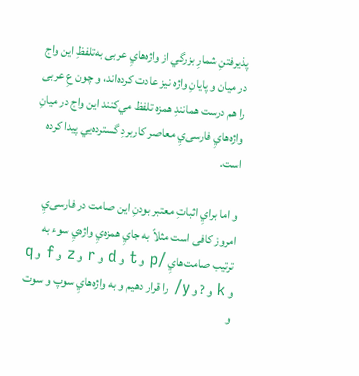پذيرفتنِ شمارِ بزرگي از واژه‌هايِ عربى به‌تلفظِ اين واج در ميان و پايانِ واژه نيز عادت كرده‌اند، و چون عِ عربى را هم درست همانندِ همزه تلفظ مي‌كنند اين واج در ميانِ واژه‌هايِ فارسى‌يِ معاصر كاربردِ گسترده‌يي پيدا كرده است.

و اما برايِ اثباتِ معتبر بودنِ اين صامت در فارسى‌يِ امروز كافى است مثلاً به جايِ همزه‌يِ واژه‌يِ سوء به ترتيب صامت‌هايِ /p و t و d و r و z و f و q و k و ? و y/ را قرار دهيم و به واژه‌هايِ سوپ و سوت و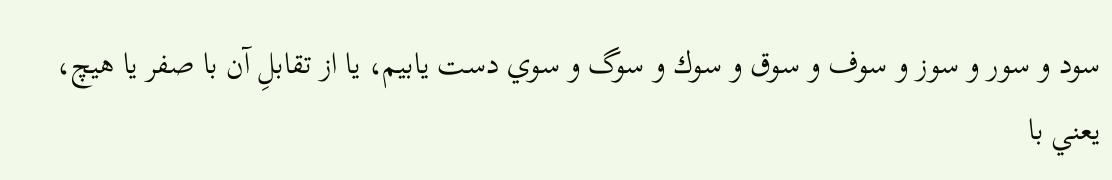سود و سور و سوز و سوف و سوق و سوك و سوگ و سوي دست يابيم، يا از تقابلِ آن با صفر يا هيچ، يعني با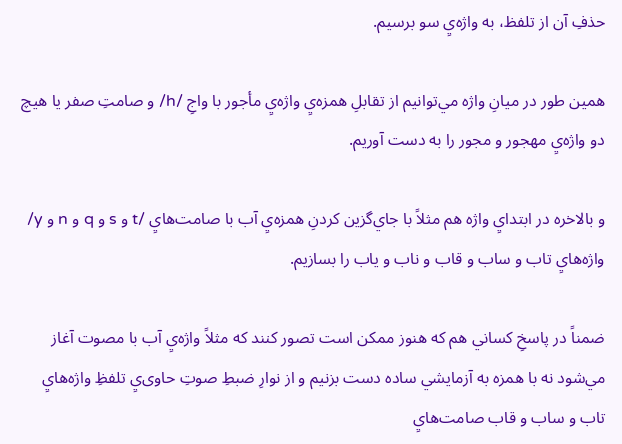حذفِ آن از تلفظ، به واژه‌يِ سو برسيم.

همين طور در ميانِ واژه مي‌توانيم از تقابلِ همزه‌يِ واژه‌يِ مأجور با واجِ /h/ و صامتِ صفر يا هيچ دو واژه‌يِ مهجور و مجور را به دست آوريم.

و بالاخره در ابتدايِ واژه هم مثلاً با جاي‌گزين كردنِ همزه‌يِ آب با صامت‌هايِ /t و s و q و n و y/ واژه‌هايِ تاب و ساب و قاب و ناب و ياب را بسازيم.

ضمناً در پاسخِ كساني هم كه هنوز ممكن است تصور كنند كه مثلاً واژه‌يِ آب با مصوت آغاز مي‌شود نه با همزه به آزمايشي ساده دست بزنيم و از نوارِ ضبطِ صوتِ حاو‌ى‌يِ تلفظِ واژه‌هايِ تاب و ساب و قاب صامت‌هايِ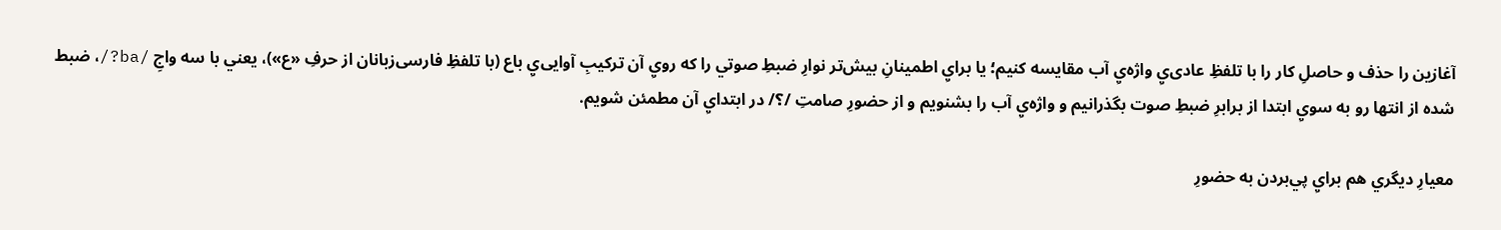آغازين را حذف و حاصلِ كار را با تلفظِ عادى‌يِ واژه‌يِ آب مقايسه كنيم؛ يا برايِ اطمينانِ بيش‌تر نوارِ ضبطِ صوتي را كه رويِ آن تركيبِ آوايى‌يِ باع (با تلفظِ فارسى‌زبانان از حرفِ «ع»)، يعني با سه واجِ /ba?/، ضبط شده از انتها رو به سويِ ابتدا از برابرِ ضبطِ صوت بگذرانيم و واژه‌يِ آب را بشنويم و از حضورِ صامتِ /؟/ در ابتدايِ آن مطمئن شويم.

معيارِ ديگري هم برايِ پي‌بردن به حضورِ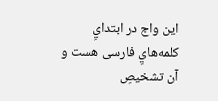اين واج در ابتدايِ كلمه‌هايِ فارسى هست و آن تشخيصِ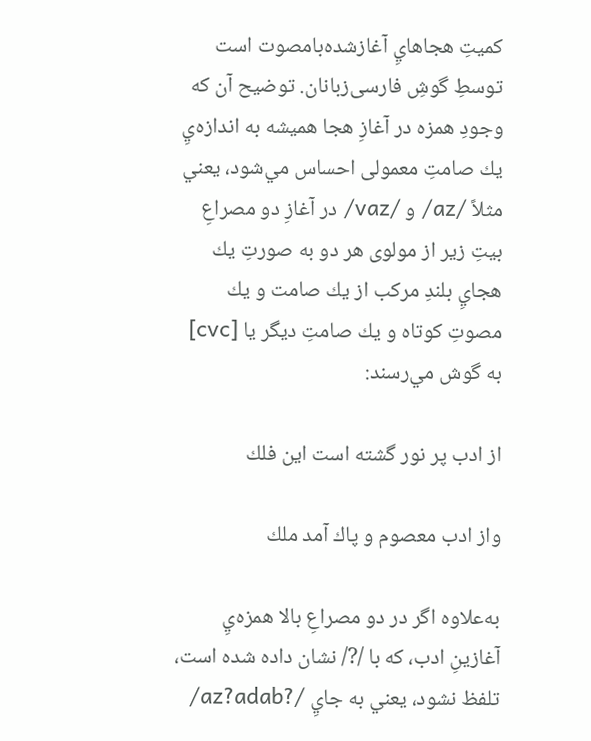كميتِ هجاهايِ آغازشده‌بامصوت است توسطِ گوشِ فارسى‌زبانان. توضيح آن كه وجودِ همزه در آغازِ هجا هميشه به اندازه‌يِ يك صامتِ معمولى احساس مي‌شود، يعني مثلاً /az/ و /vaz/ در آغازِ دو مصراعِ بيتِ زير از مولوى هر دو به صورتِ يك هجايِ بلندِ مركب از يك صامت و يك مصوتِ كوتاه و يك صامتِ ديگر يا [cvc] به گوش مي‌رسند:

از ادب پر نور گشته است اين فلك

واز ادب معصوم و پاك آمد ملك

به‌علاوه اگر در دو مصراعِ بالا همزه‌يِ آغازينِ ادب، كه با /?/ نشان داده شده است، تلفظ نشود، يعني به جايِ /?az?adab/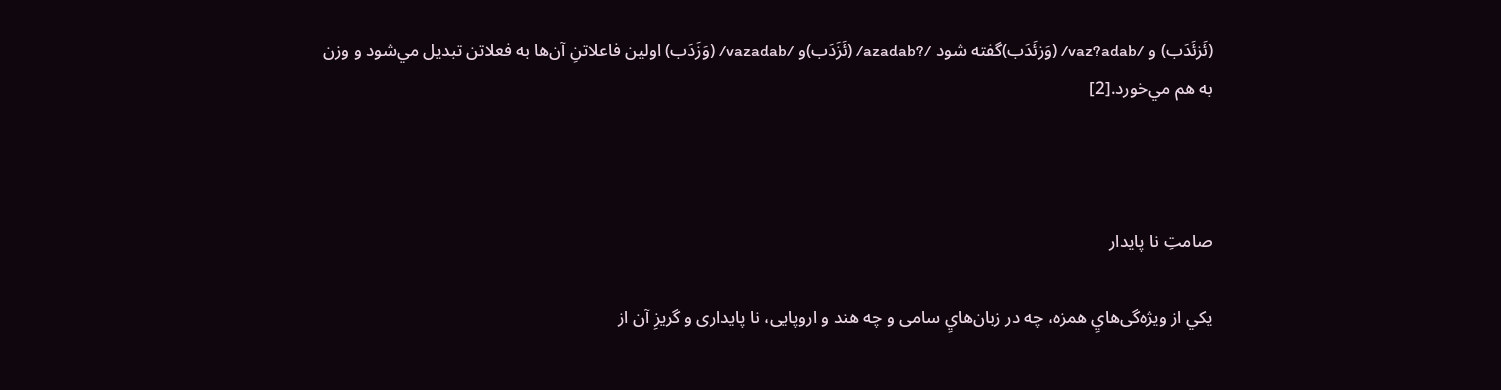(ئَزئَدَب) و /vaz?adab/ (وَزئَدَب)گفته شود /?azadab/ (ئَزَدَب)و /vazadab/ (وَزَدَب) اولين فاعلاتنِ آن‌ها به فعلاتن تبديل مي‌شود و وزن به هم مي‌خورد.[2]



صامتِ نا پايدار

يكي از ويژه‌گى‌هايِ همزه، چه در زبان‌هايِ سامى و چه هند و اروپايى، نا پايدارى و گريزِ آن از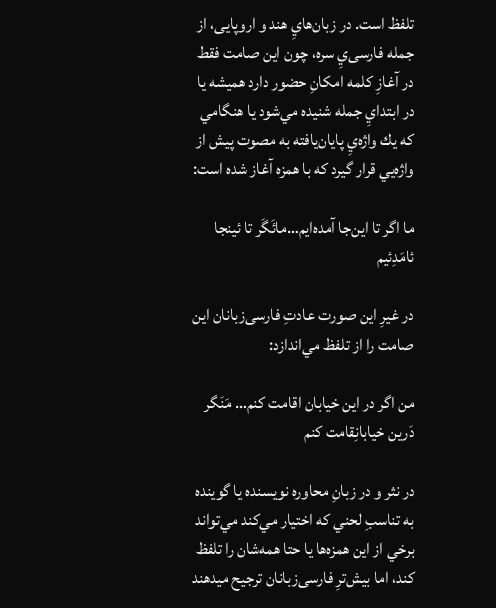تلفظ است. در زبان‌هايِ هند و اروپايى، از جمله فارسى‌يِ سره، چون اين صامت فقط در آغازِ كلمه امكانِ حضور دارد هميشه يا در ابتدايِ جمله شنيده مي‌شود يا هنگامي كه يك واژه‌يِ پايان‌يافته به مصوت پيش از واژه‌يي قرار گيرد كه با همزه آغاز شده است:

ما اگر تا اين‌جا آمده‌ايم…مائَگَر تا ئينجا ئامَدِئيم

در غيرِ اين صورت عادتِ فارسى‌زبانان اين صامت را از تلفظ مي‌اندازد:

من اگر در اين خيابان اقامت كنم… مَنَگر دَرين خيابانِقامت كنم

در نثر و در زبانِ محاوره نويسنده يا گوينده به تناسبِ لحني كه اختيار مي‌كند مي‌تواند برخي از اين همزه‌ها يا حتا همه‌شان را تلفظ كند، اما بيش‌ترِ فارسى‌زبانان ترجيح ميدهند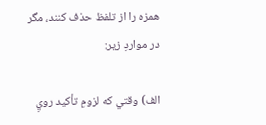همزه را از تلفظ حذف كنند، مگر در مواردِ زير:

الف) وقتي كه لزومِ تأكيد رويِ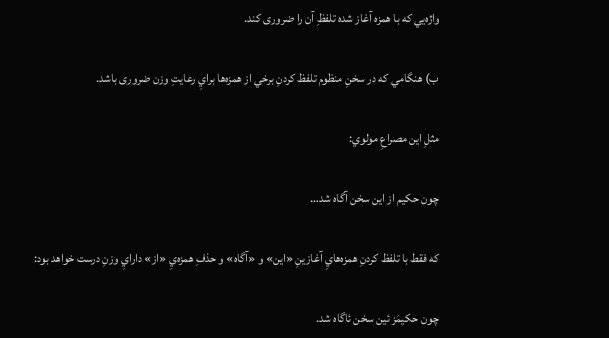واژه‌يي كه با همزه آغاز شده تلفظِ آن را ضرورى كند.

ب) هنگامي كه در سخنِ منظوم تلفظ كردنِ برخي از همزه‌ها برايِ رعايتِ وزن ضرورى باشد.

مثلِ اين مصراعِ مولوي:

چون حكيم از اين سخن آگاه شد…

كه فقط با تلفظ كردنِ همزه‌هايِ آغازينِ «اين» و «آگاه» و حذفِ همزه‌يِ «از» دارايِ وزنِ درست خواهد بود:

چون حكيمَز ئين سخن ئاگاه شد.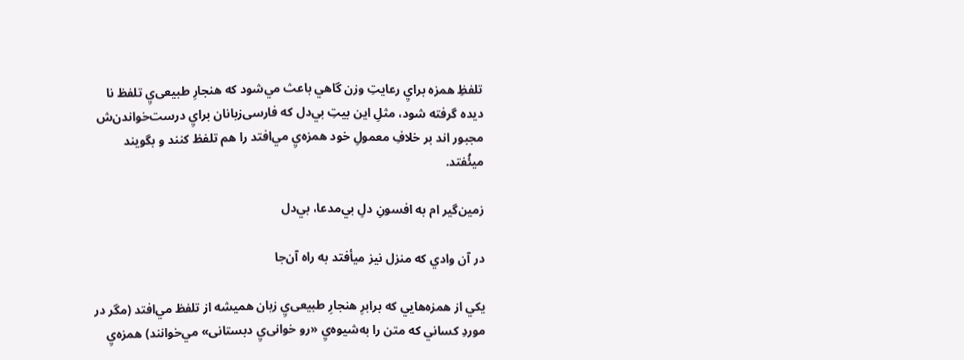تلفظِ همزه برايِ رعايتِ وزن گاهي باعث مي‌شود كه هنجارِ طبيعى‌يِ تلفظ نا ديده گرفته شود، مثلِ اين بيتِ بي‌دل كه فارسى‌زبانان برايِ درست‌خواندن‌ش مجبور اند بر خلافِ معمولِ خود همزه‌يِ مي‌افتد را هم تلفظ كنند و بگويند ميئُفتد.

زمين‌گير ام به افسونِ دلِ بي‌مدعا، بي‌دل

در آن وادي كه منزل نيز ميأفتد به راه آن‌جا

يكي از همزه‌هايي كه برابرِ هنجارِ طبيعى‌يِ زبان هميشه از تلفظ مي‌افتد (مگر در موردِ كساني كه متن را به‌شيوه‌يِ «رو خوانى‌يِ دبستانى» مي‌خوانند) همزه‌يِ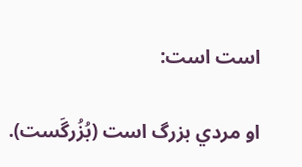است است:

او مردي بزرگ است (بُزُرگَست).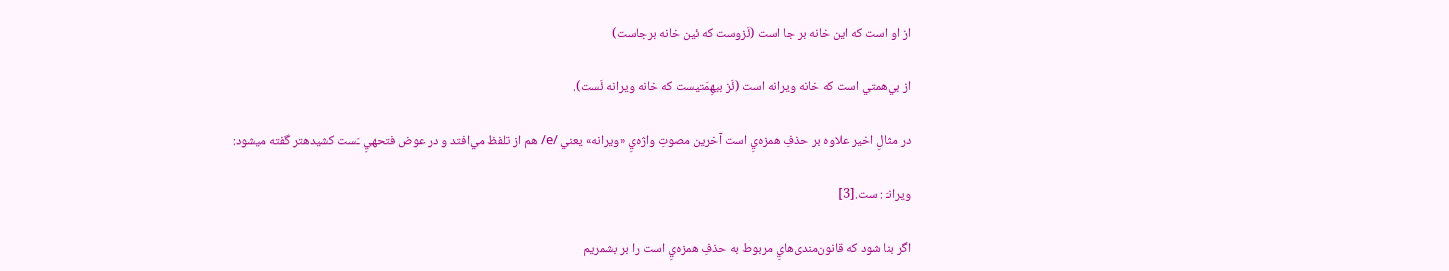از او است كه اين خانه بر جا است (ئَزوست كه ئين خانه برجاست)

از بي‌همتي است كه خانه ويرانه است (ئَز بيهِمَتيست كه خانه ويرانه ئَست).

در مثالِ اخير علاوه بر حذفِ همزه‌يِ است آخرين مصوتِ واژه‌يِ «ويرانه» يعني /e/ هم از تلفظ مي‌افتد و در عوض فتحهيِ ـَست كشيدهتر گفته ميشود:

ويرانـَ : ست.[3]

اگر بنا شود كه قانون‌مندى‌هايِ مربوط به حذفِ همزه‌يِ است را بر بشمريم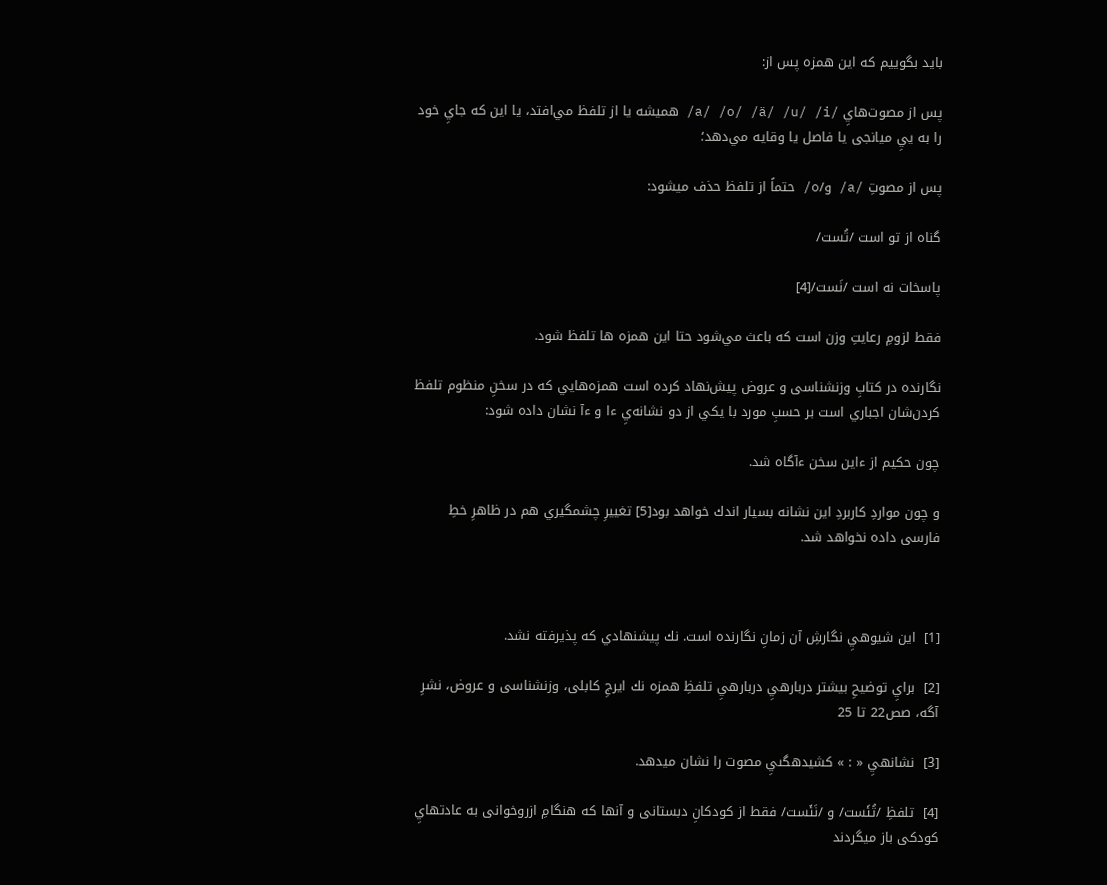بايد بگوييم كه اين همزه پس از:

پس از مصوت‌هايِ /a/ /o/ /ä/ /u/ /i/ هميشه يا از تلفظ مي‌افتد، يا اين كه جايِ خود را به ييِ ميانجى يا فاصل يا وقايه مي‌دهد؛

پس از مصوتِ /a/ و/o/ حتماً از تلفظ حذف ميشود:

گناه از تو است /تُست/

پاسخات نه است /نَست/[4]

فقط لزومِ رعايتِ وزن است كه باعث مي‌شود حتا اين همزه ها تلفظ شود.

نگارنده در كتابِ وزنشناسى و عروض پيش‌نهاد ‌كرده است همزه‌هايي كه در سخنِ منظوم تلفظ كردن‌شان اجباري است بر حسبِ مورد با يكي از دو نشانه‌يِ ءا و ءآ نشان داده شود:

چون حكيم از ءاين سخن ءآگاه شد.

و چون مواردِ كاربردِ اين نشانه بسيار اندك خواهد بود[5] تغييرِ چشمگيري هم در ظاهرِ خطِ فارسى داده نخواهد شد.



[1]  اين شيوهيِ نگارشِ آن زمانِ نگارنده است. نك پيشنهادي كه پذيرفته نشد.

[2]  برايِ توضيحِ بيشتر دربارهيِ دربارهيِ تلفظِ همزه نك ايرجِ كابلى، وزنشناسى و عروض، نشرِ آگه، صص22 تا 25

[3]  نشانهيِ « : » كشيدهگىيِ مصوت را نشان ميدهد.

[4]  تلفظِ /تُئَست/ و /نَئَست/ فقط از كودكانِ دبستانى و آنها كه هنگامِ ازروخوانى به عادتهايِ كودكى باز ميگردند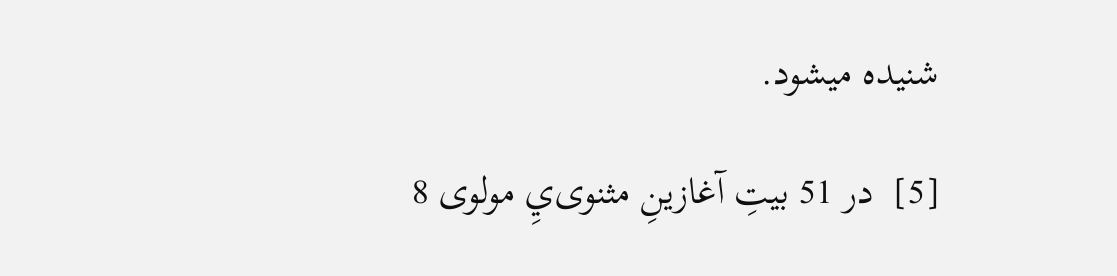شنيده ميشود.

[5]  در 51 بيتِ آغازينِ مثنوى‌يِ مولوى 8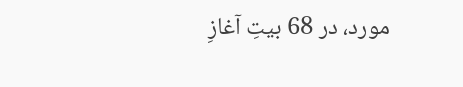مورد، در 68 بيتِ آغازِ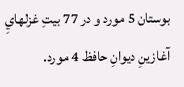بوستان 5 مورد و در 77 بيتِ غزلهايِ آغازينِ ديوانِ حافظ 4 مورد.